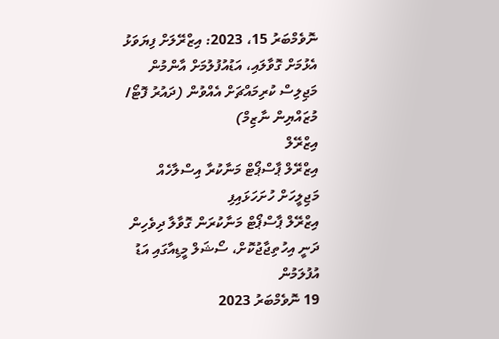ނޮވެމްބަރު 15، 2023: އިޒްރޭލަށް ފިޔަވަޅު އެޅުމަށް ގޮވާލައި، އަޑުއުފުލުމަށް އާންމުން މަޖިލިސް ކުރިމައްޗަށް އެއްވުން (ދައުރު ފޮޓޯ/ މުޒައްޔިން ނާޒިމް)
އިޒްރޭލް
އިޒްރޭލް ޕާސްޕޯޓް މަނާކުރާ އިސްލާހެއް މަޖިލީހަށް ހުށަހަޅައިފި
އިޒްރޭލް ޕާސްޕޯޓް މަނާކުރަން ގޮވާލާ ދިވެހިން ދަނީ އިހުތިޖާޖުކޮށް، ސޯޝަލް މީޑިއާގައި އަޑު އުފުލަމުން
19 ނޮވެމްބަރު 2023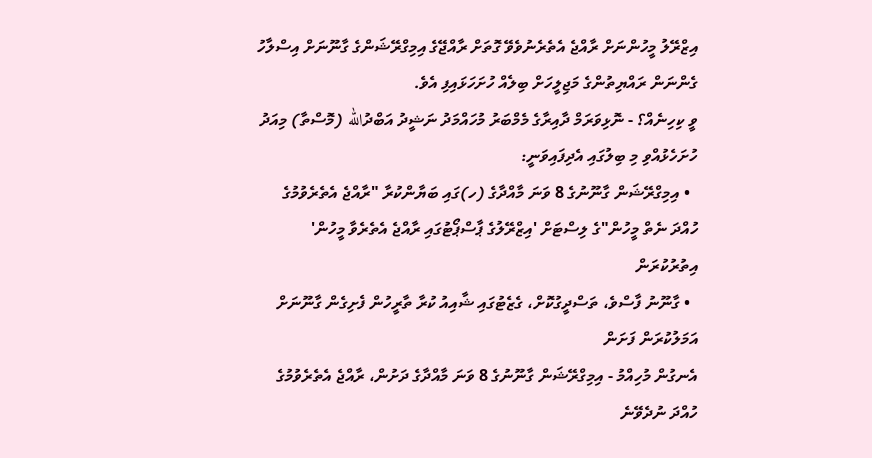އިޒްރޭލު މީހުންނަށް ރާއްޖެ އެތެރެނުވެވޭ ގޮތަށް ރާއްޖޭގެ އިމިގްރޭޝަންގެ ގާނޫނަށް އިސްލާހު ގެންނަން ރައްޔިތުންގެ މަޖިލީހަށް ބިލެއް ހުށަހަޅައިފި އެވެ.
ވީ ކިހިނެއް؟ - ނޮޅިވަރަމް ދާއިރާގެ މެމްބަރު މުހައްމަދު ނަޝީދު އަބްދުالله (މޮސްތާ) މިއަދު ހުށަހެޅުއްވި މި ބިލުގައި އެދިފައިވަނީ:
  • އިމިގްރޭޝަން ގާނޫނުގެ 8 ވަނަ މާއްދާގެ (ހ)ގައި ބަޔާންކުރާ "ރާއްޖެ އެތެރެވުމުގެ ހުއްދަ ނެތް މީހުން"ގެ ލިސްޓަށް 'އިޒްރޭލުގެ ޕާސްޕޯޓުގައި ރާއްޖެ އެތެރެވާ މީހުން' އިތުރުކުރަން
  • ގާނޫނު ފާސްވެ، ތަސްދީގުކޮށް، ގެޒެޓުގައި ޝާއިއު ކުރާ ތާރީހުން ފެށިގެން ގާނޫނަށް އަމަލުކުރަން ފަށަން
އެނގުން މުހިއްމު - އިމިގްރޭޝަން ގާނޫނުގެ 8 ވަނަ މާއްދާގެ ދަށުން، ރާއްޖެ އެތެރެވުމުގެ ހުއްދަ ނުދެވޭނެ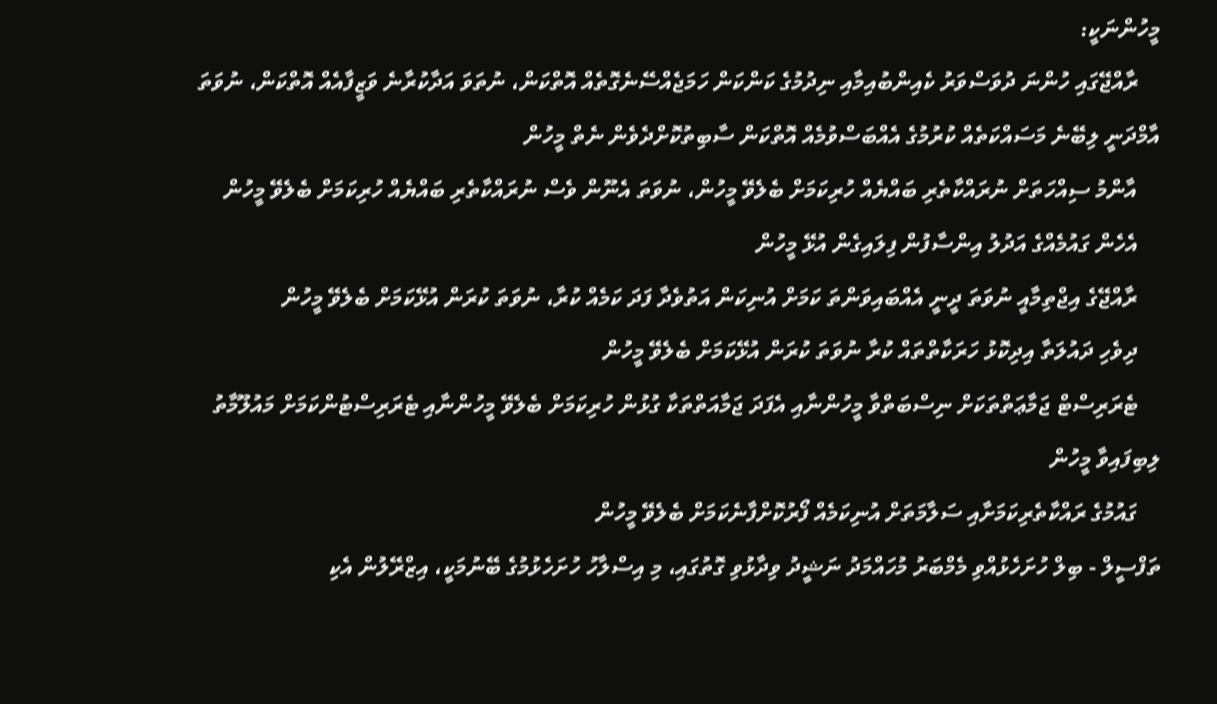މީހުންނަކީ:
    ރާއްޖޭގައި ހުންނަ ދުވަސްވަރު ކެއިންބުއިމާއި ނިދުމުގެ ކަންކަން ހަމަޖެއްސޭނެގޮތެއް އޮތްކަން، ނުތަވަ އަދާކުރާނެ ވަޒީފާއެއް އޮތްކަން، ނުވަތަ އާމްދަނީ ލިބޭނެ މަސައްކަތެއް ކުރުމުގެ އެއްބަސްވުމެއް އޮތްކަން ސާބިތުކޮށްދެވެން ނެތް މީހުން
    އާންމު ސިއްހަތަށް ނުރައްކާތެރި ބައްޔެއް ހުރިކަމަށް ބެލެވޭ މީހުން، ނުވަތަ އެނޫން ވެސް ނުރައްކާތެރި ބައްޔެއް ހުރިކަމަށް ބެލެވޭ މީހުން
    އެހެން ގައުމެއްގެ އަދުލު އިންސާފުން ފިލައިގެން އުޅޭ މީހުން
    ރާއްޖޭގެ އިޖްތިމާއީ ނުވަތަ ދީނީ އެއްބައިވަންތަ ކަމަށް އުނިކަން އަތުވެދާ ފަދަ ކަމެއް ކުރާ، ނުވަތަ ކުރަން އުޅޭކަމަށް ބެލެވޭ މީހުން
    ދިވެހި ދައުލަތާ އިދިކޮޅު ހަރަކާތްތައް ކުރާ ނުވަތަ ކުރަން އުޅޭކަމަށް ބެލެވޭ މީހުން
    ޓެރަރިސްޓް ޖަމާޢަތްތަކަށް ނިސްބަތްވާ މީހުންނާއި އެފަދަ ޖަމާއަތްތަކާ ގުޅުން ހުރިކަމަށް ބެލެވޭ މީހުންނާއި ޓެރަރިސްޓުންކަމަށް މައުލޫމާތު ލިބިފައިވާ މީހުން
    ގައުމުގެ ރައްކާތެރިކަމަށާއި ސަލާމަތަށް އުނިކަމެއް ފޯރުކޮށްފާނެކަމަށް ބެލެވޭ މީހުން
ތަފްސީލް - ބިލް ހުށަހެޅުއްވި މެމްބަރު މުހައްމަދު ނަޝީދު ވިދާޅުވި ގޮތުގައި، މި އިސްލާހު ހުށަހެޅުމުގެ ބޭނުމަކީ، އިޒްރޭލުން އެކި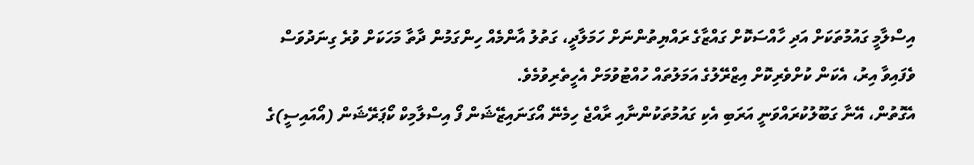އިސްލާމީ ގައުމުތަކަށް އަދި ހާއްސަކޮށް ގައްޒާގެ ރައްޔިތުންނަށް ހަމަލާދީ، ގަތުލު އާންމެއް ހިންގަމުން ދާތާ މަހަކަށް ވުރެ ގިނަދުވަސް ވެފައިވާ އިރު، އެކަން ކުށްވެރިކޮށް އިޒްރޭލުގެ އަމަލުތައް ހުއްޓުވުމަށް އެހީތެރިވުމެވެ.
އެގޮތުން، އޭނާ ގަބޫލުކުރައްވަނީ އަރަބި އެކި ގައުމުތަކުންނާއި ރާއްޖެ ހިމެނޭ އޯގަނައިޒޭޝަން ފޯ އިސްލާމިކް ކޯޕަރޭޝަން (އޯއައިސީ)ގެ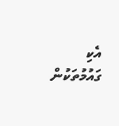އެކި ގައުމުތަކުން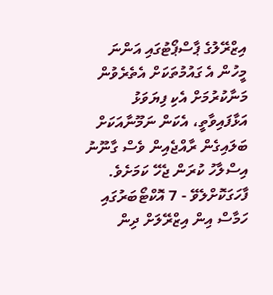އިޒްރޭލުގެ ޕާސްޕޯޓުގައި އަންނަ މީހުން އެ ގައުމުތަކަށް އެތެރެވުން މަނާކުރުމަށް އެކި ފިޔަވަޅު އަޅާފައިވާތީ، އެކަން ނަމޫނާއަކަށް ބަލައިގެން ރާއްޖެއިން ވެސް ގާނޫނު އިސްލާހު ކުރަން ޖެހޭ ކަމަށެވެ.
ފާހަގަކޮށްލެވޭ - 7 އޮކްޓޯބަރުގައި ހަމާސް އިން އިޒްރޭލަށް ދިން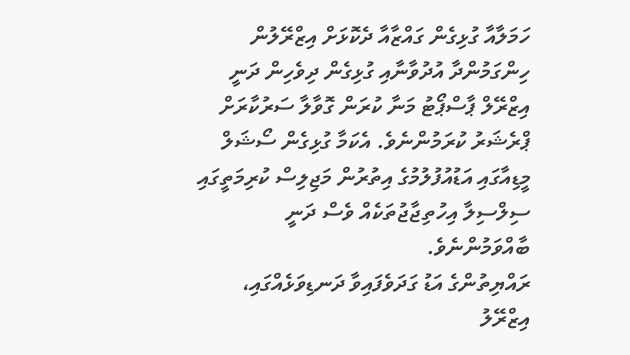ހަމަލާއާ ގުޅިގެން ގައްޒާއާ ދެކޮޅަށް އިޒްރޭލުން ހިންގަމުންދާ އުދުވާނާއި ގުޅިގެން ދިވެހިން ދަނީ އިޒްރޭލް ޕާސްޕޯޓު މަނާ ކުރަން ގޮވާލާ ސަރުކާރަށް ޕްރެޝަރު ކުރަމުންނެވެ. އެކަމާ ގުޅިގެން ސޯޝަލް މީޑިއާގައި އަޑުއުފުލުމުގެ އިތުރުން މަޖިލިސް ކުރިމަތީގައި ސިލްސިލާ އިހުތިޖާޖުތަކެއް ވެސް ދަނީ ބާއްވަމުންނެވެ.
ރައްޔިތުންގެ އަޑު ގަދަވެފައިވާ ދަނޑިވަޅެއްގައި، އިޒްރޭލު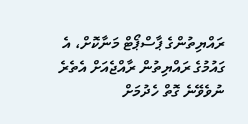ރައްޔިތުންގެ ޕާސްޕޯޓް މަނާކޮށް، އެ ގައުމުގެ ރައްޔިތުން ރާއްޖެއަށް އެތެރެ ނުވެވޭނެ ގޮތް ހެދުމަށް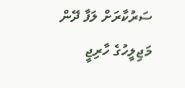ސަރުކާރަށް ލަފާ ދޭން މަޖިލީހުގެ ހާރިޖީ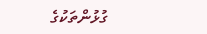ގުޅުންތަކުގެ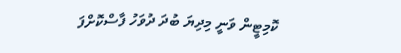ކޮމިޓީން ވަނީ މިދިޔަ ބުދަ ދުވަހު ފާސްކޮށްފަ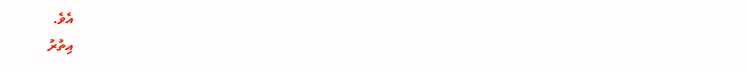އެވެ.
އިތުރު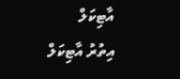އާޓިކަލް
އިތުރު އާޓިކަލް